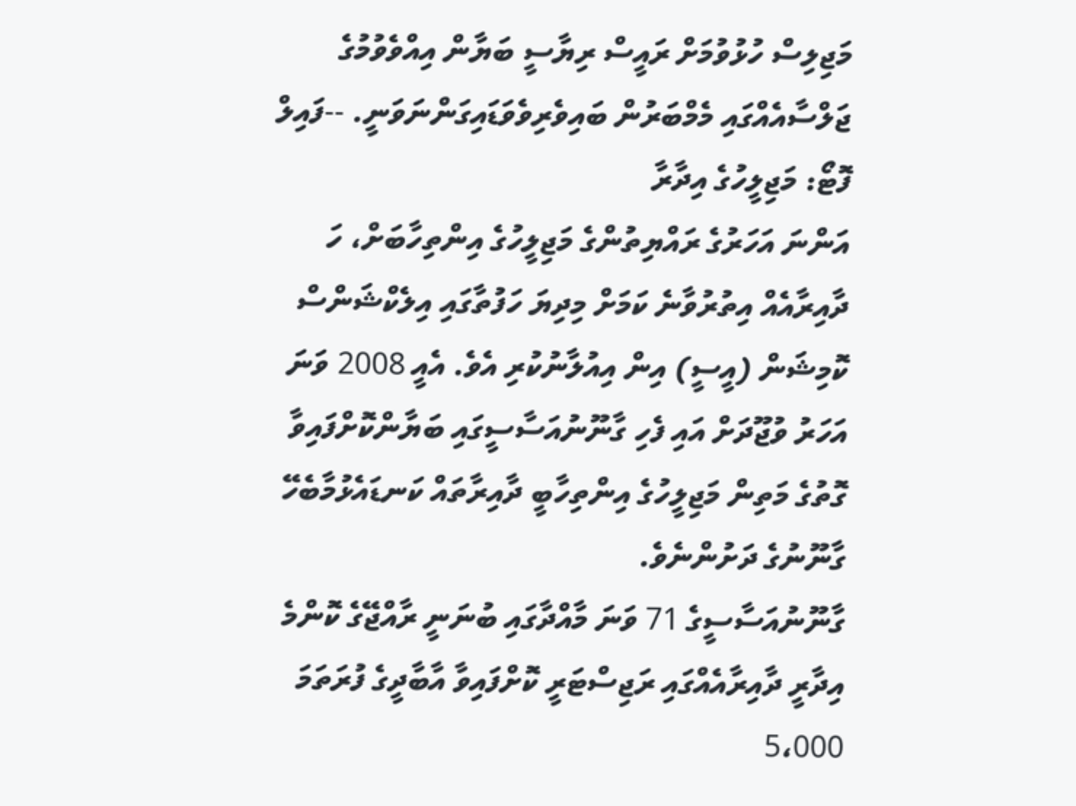މަޖިލިސް ހުޅުވުމަށް ރައީސް ރިޔާސީ ބަޔާން އިއްވެވުމުގެ ޖަލްސާއެއްގައި މެމްބަރުން ބައިވެރިވެވަޑައިގަންނަވަނީ. --ފައިލް ފޮޓޯ: މަޖިލީހުގެ އިދާރާ
އަންނަ އަހަރުގެ ރައްޔިތުންގެ މަޖިލީހުގެ އިންތިހާބަށް، ހަ ދާއިރާއެއް އިތުރުވާނެ ކަމަށް މިދިޔަ ހަފުތާގައި އިލެކްޝަންސް ކޮމިޝަން (އީސީ) އިން އިއުލާނުކުރި އެވެ. އެއީ 2008 ވަނަ އަހަރު ވުޖޫދަށް އައި ފެހި ގާނޫނުއަސާސީގައި ބަޔާންކޮށްފައިވާ ގޮތުގެ މަތިން މަޖިލީހުގެ އިންތިހާބީ ދާއިރާތައް ކަނޑައެޅުމާބެހޭ ގާނޫނުގެ ދަށުންނެވެ.
ގާނޫނުއަސާސީގެ 71 ވަނަ މާއްދާގައި ބުނަނީ ރާއްޖޭގެ ކޮންމެ އިދާރީ ދާއިރާއެއްގައި ރަޖިސްޓަރީ ކޮށްފައިވާ އާބާދީގެ ފުރަތަމަ 5،000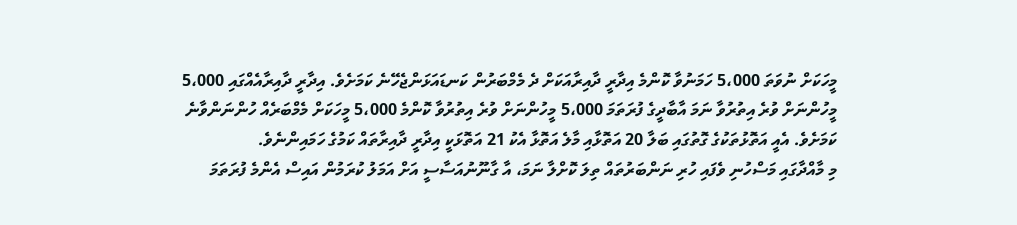މީހަކަށް ނުވަތަ 5،000 ހަމަނުވާ ކޮންމެ އިދާރީ ދާއިރާއަކަށް ދެ މެމްބަރުން ކަނޑައަޅަންޖެހޭނެ ކަމަށެވެ. އިދާރީ ދާއިރާއެއްގައި 5،000 މީހުންނަށް ވުރެ އިތުރުވާ ނަމަ އާބާދީގެ ފުރަތަމަ 5،000 މީހުންނަށް ވުރެ އިތުރުވާ ކޮންމެ 5،000 މީހަކަށް މެމްބަރެއް ހުންނަންވާނެ ކަމަށެވެ. އެއީ އަތޮޅުތަކުގެ ގޮތުގައި ބަލާ 20 އަތޮޅާއި މާލެ އަތޮޅާ އެކު 21 އަތޮޅަކީ އިދާރީ ދާއިރާތައް ކަމުގެ ހަމައިންނެވެ.
މި މާއްދާގައި މަސްހުނި ވެފައި ހުރި ނަންބަރުތައް ތިލަ ކޮށްލާ ނަމަ، އާ ގާނޫނުއަސާސީ އަށް އަމަލު ކުރަމުން އައިސް އެންމެ ފުރަތަމަ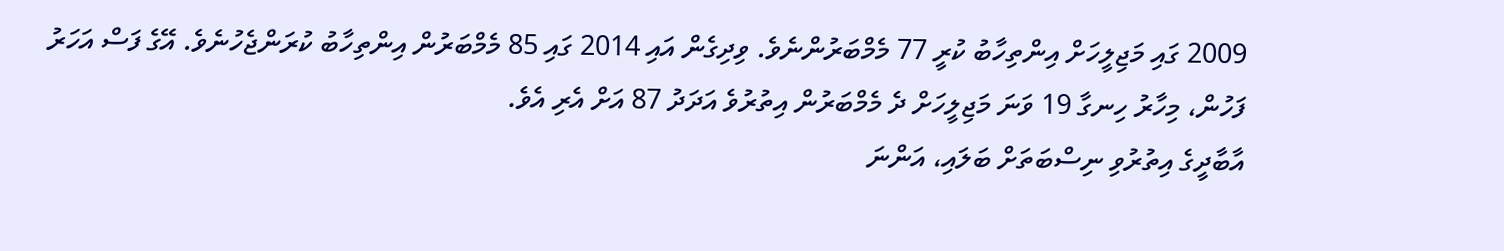2009 ގައި މަޖިލީހަށް އިންތިހާބު ކުރީ 77 މެމްބަރުންނެވެ. ވިދިގެން އައި 2014 ގައި 85 މެމްބަރުން އިންތިހާބު ކުރަންޖެހުނެވެ. އޭގެ ފަސް އަހަރު ފަހުން، މިހާރު ހިނގާ 19 ވަނަ މަޖިލީހަށް ދެ މެމްބަރުން އިތުރުވެ އަދަދު 87 އަށް އެރި އެވެ.
އާބާދީގެ އިތުރުވި ނިސްބަތަށް ބަލައި، އަންނަ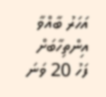އަހަރު ބާއްވާ އިންތިހާބަށް ފަހު 20 ވަނަ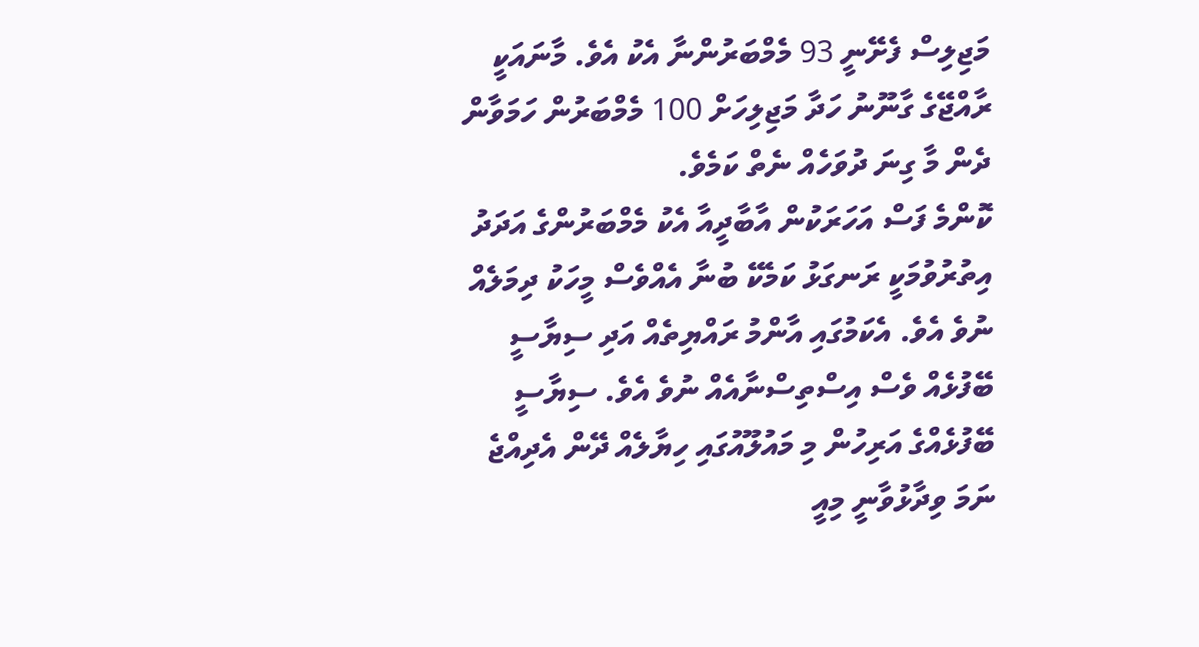މަޖިލިސް ފެށޭނީ 93 މެމްބަރުންނާ އެކު އެވެ. މާނައަކީ ރާއްޖޭގެ ގާނޫނު ހަދާ މަޖިލިހަށް 100 މެމްބަރުން ހަމަވާން ދެން މާ ގިނަ ދުވަހެއް ނެތް ކަމެވެ.
ކޮންމެ ފަސް އަހަރަކުން އާބާދީއާ އެކު މެމްބަރުންގެ އަދަދު އިތުރުވުމަކީ ރަނގަޅު ކަމެކޭ ބުނާ އެއްވެސް މީހަކު ދިމަލެއް ނުވެ އެވެ. އެކަމުގައި އާންމު ރައްޔިތެއް އަދި ސިޔާސީ ބޭފުޅެއް ވެސް އިސްތިސްނާއެއް ނުވެ އެވެ. ސިޔާސީ ބޭފުޅެއްގެ އަރިހުން މި މައުލޫއުގައި ހިޔާލެއް ދޭން އެދިއްޖެ ނަމަ ވިދާޅުވާނީ މިއީ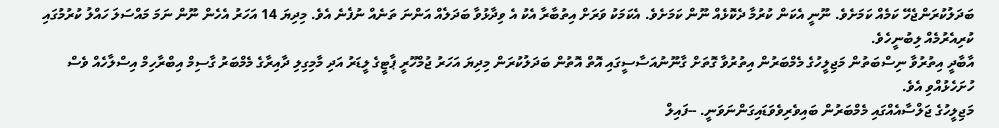ބަދަލުކުރަންޖެހޭ ކަމެއް ކަމަށެވެ. ނޫނީ އެކަން ކުރުމާ ދެކޮޅެއް ނޫން ކަމަށެވެ. އެކަމަކު ވަރަށް އިތުބާރާ އެކު އެ ވިދާޅުވާ ބަދަލެއް އަންނަ ތަނެއް ނުފެނެ އެވެ. މިދިޔަ 14 އަހަރު އެހެން ނޫން ނަމަ މައްސަލަ ހައްލު ކުރުމުގައި ކުރިއެރުމެއް ލިބުނީހެވެ.
އާބާދީ އިތުރުވާ ނިސްބަތުން މަޖިލީހުގެ މެމްބަރުން އިތުރުވާ ގޮތަށް ގާނޫނުއަސާސީގައި އޮތް އޮތުން ބަދަލުކުރަން މިދިޔަ އަހަރު ޖުމްހޫރީ ޕާޓީގެ ލީޑަރު އަދި މާމިގިލި ދާއިރާގެ މެމްބަރު ގާސިމް އިބްރާހިމް އިސްލާހެއް ވެސް ހުށަހެޅުއްވި އެވެ.
މަޖިލީހުގެ ޖަލްސާއެއްގައި މެމްބަރުން ބައިވެރިވެވަޑައިގަންނަވަނީ. --ފައިލް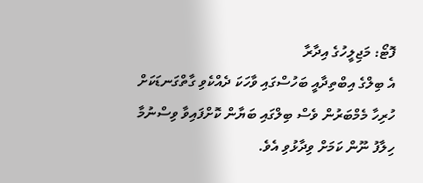ފޮޓޯ: މަޖިލީހުގެ އިދާރާ
އެ ބިލްގެ އިބްތިދާއީ ބަހުސްގައި ވާހަކަ ދެއްކެވި ގާތްގަނޑަކަށް ހުރިހާ މެމްބަރުން ވެސް ބިލްގައި ބަޔާން ކޮށްފައިވާ ވިސްނުމާ ހިލާފު ނޫން ކަމަށް ވިދާޅުވި އެވެ.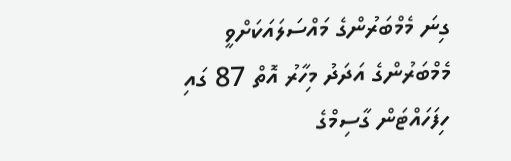ގިނަ މެމްބަރުންގެ މައްސަލައަކަށްވީ މެމްބަރުންގެ އަދަދު މިހާރު އޮތް 87 ގައި ހިފަހައްޓަން ގާސިމްގެ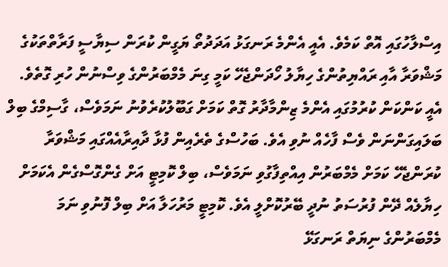އިސްލާހުގައި އޮތް ކަމެވެ. އެއީ އެންމެ ރަނގަޅު އަދަދުތޯ ޔަގީން ކުރަން ސިޔާސީ ފަރާތްތަކުގެ މަޝްވަރާ އާއި ރައްޔިތުންގެ ހިޔާލު ހޯދަންޖެހޭ ކަމީ ގިނަ މެމްބަރުންގެ ވިސްނުން ހުރި ގޮތެވެ.
އެއީ ކަންކަން ކުރުމުގައި އެންމެ ޒިންމާދާރު ގޮތް ކަމަށް ގަބޫލުކުރެވުނު ނަމަވެސް، ގާސިމްގެ ބިލް ބަލައިގަންނަން ވެސް ފާހެއް ނުވި އެވެ. ބަހުސްގެ ތެރެއިން ފުޅާ ދާއިރާއެއްގައި މަޝްވަރާ ކުރަންޖެހޭ ކަމަށް މެމްބަރުން އިއްތިފާގުވި ނަމަވެސް، ބިލް ކޮމިޓީ އަށް ގެންގޮސްގެން އެކަމަށް ހިޔާލެއް ދޭން ފުރުސަތު ނުދީ ބޭރުކޮށްލީ އެވެ. ކޮމިޓީ މަރުހަލާ އަށް ބިލް ފޮނުވި ނަމަ މެމްބަރުންގެ ނިޔަތް ރަނގަޅޭ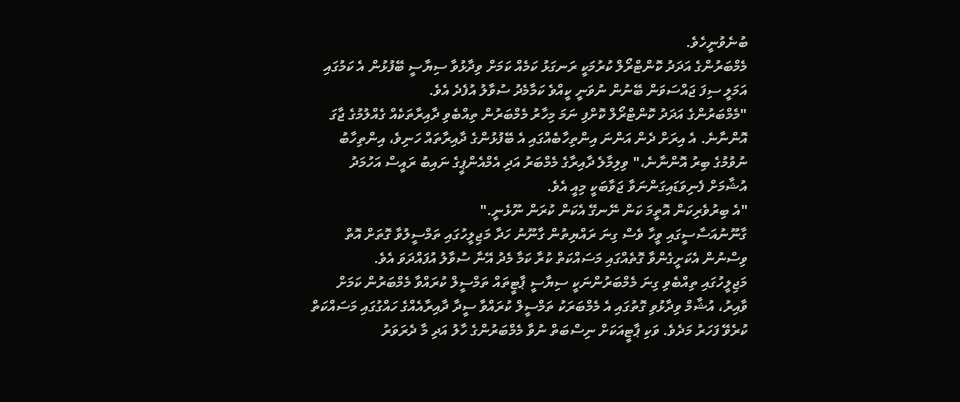ބުނެވުނީހެވެ.
މެމްބަރުންގެ އަދަދު ކޮންޓްރޯލް ކުރުމަކީ ރަނގަޅު ކަމެއް ކަމަށް ވިދާޅުވާ ސިޔާސީ ބޭފުޅުން އެ ކަމުގައި އަމަލީ ސިފަ ޖައްސަވަން ބޭނުން ނުވަނީ ކީއްވެ ކަމާމެދު ސުވާލު އުފެދެ އެވެ.
"މެމްބަރުންގެ އަދަދު ކޮންޓްރޯލް ކޮށްފި ނަމަ މިހާރު މެމްބަރުން ތިއްބެވި ދާއިރާތަކެއް ގެއްލުމުގެ ޖާގަ އޮންނާނެ. އެ އިރަށް ދެން އަންނަ އިންތިހާބެއްގައި އެ ބޭފުޅުންގެ ދާއިރާތައް ހަނިވެ، އިންތިހާބު ނުވުމުގެ ބިރު އޮންނާނެ،" ވިލިމާލެ ދާއިރާގެ މެމްބަރު އަދި އެމްއެންޕީގެ ނައިބު ރައީސް އަހުމަދު އުޝާމަށް ފެނިވަޑައިގަންނަވާ ޖަވާބަކީ މިއީ އެވެ.
"އެ ބިރުވެރިކަން އޮތީމަ ކަން ނޭނގޭ އެކަން ކުރަން ނޫޅެނީ."
ގާނޫނުއަސާސީގައި ވީހާ ވެސް ގިނަ ރައްޔިތުން ގާނޫނު ހަދާ މަޖިލީހުގައި ތަމްސީލުވާ ގޮތަށް އޮތް ވިސްނުން އެކަށީގެންވާ ގޮތެއްގައި މަސައްކަތް ކުރާ ކަމާ މެދު އޭނާ ސުވާލު އުފައްދަވަ އެވެ.
މަޖިލީހުގައި ތިއްބެވި ގިނަ މެމްބަރުންނަކީ ސިޔާސީ ޕާޓީތައް ތަމްސީލް ކުރައްވާ މެމްބަރުން ކަމަށް ވާއިރު، އުޝާމް ވިދާޅުވި ގޮތުގައި އެ މެމްބަރަކު ތަމްސީލް ކުރައްވާ ސީދާ ދާއިރާއެއްގެ ހައްގުގައި މަސައްކަތް ކުރެވޭ ފަހަރު މަދެވެ. ވަކި ޕާޓީއަކަށް ނިސްބަތް ނުވާ މެމްބަރުންގެ ހާލު އަދި މާ ދެރަވަރު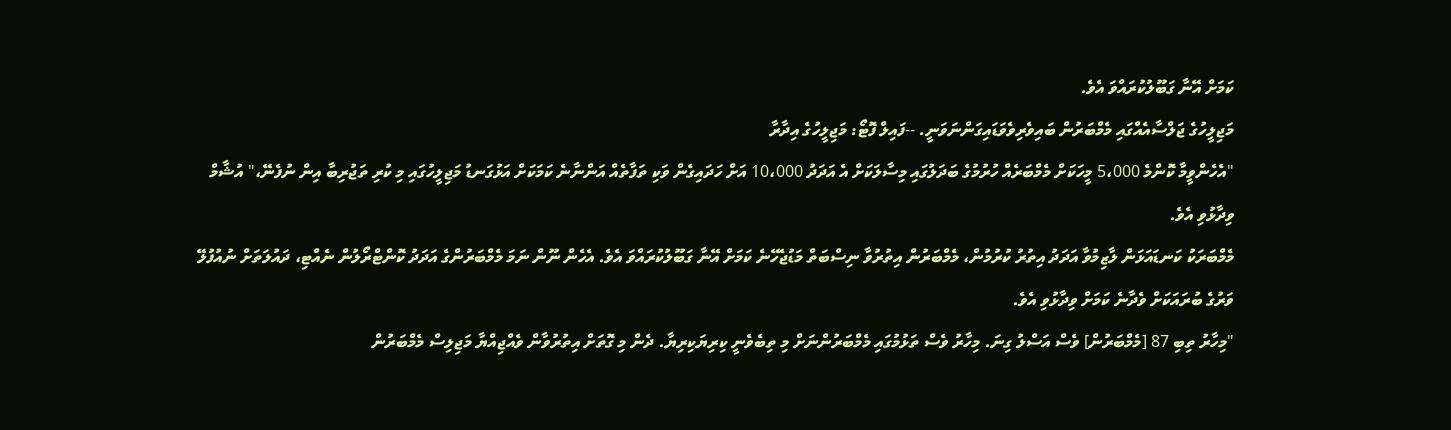ކަމަށް އޭނާ ގަބޫލުކުރައްވަ އެވެ.
މަޖިލީހުގެ ޖަލްސާއެއްގައި މެމްބަރުން ބައިވެރިވެވަޑައިގަންނަވަނީ. --ފައިލް ފޮޓޯ: މަޖިލީހުގެ އިދާރާ
"އެހެންވީމާ ކޮންމެ 5،000 މީހަކަށް މެމްބަރެއް ހުރުމުގެ ބަދަލުގައި މިސާލަކަށް އެ އަދަދު 10،000 އަށް ހަދައިގެން ވަކި ތަފާތެއް އަންނާނެ ކަމަކަށް އަޅުގަނޑު މަޖިލީހުގައި މި ކުރި ތަޖުރިބާ އިން ނުފެނޭ،" އުޝާމް ވިދާޅުވި އެވެ.
މެމްބަރަކު ކަނޑައަޅަން ލާޒިމުވާ އަދަދު އިތުރު ކުރުމުން، މެމްބަރުން އިތުރުވާ ނިސްބަތް މަޑުޖެހޭނެ ކަމަށް އޭނާ ގަބޫލުކުރައްވަ އެވެ. އެހެން ނޫން ނަމަ މެމްބަރުންގެ އަދަދު ކޮންޓްރޯލުން ނެއްޓި، ދައުލަތަށް ނުއުފުލޭ ވަރުގެ ބުރައަކަށް ވެދާނެ ކަމަށް ވިދާޅުވި އެވެ.
"މިހާރު ތިބި 87 [މެމްބަރުން] ވެސް އަސްލު ގިނަ. މިހާރު ވެސް ތަޅުމުގައި މެމްބަރުންނަށް މި ތިބެވެނީ ކިރިޔަކިރިޔާ. ދެން މި ގޮތަށް އިތުރުވާން ވެއްޖިއްޔާ މަޖިލިސް މެމްބަރުން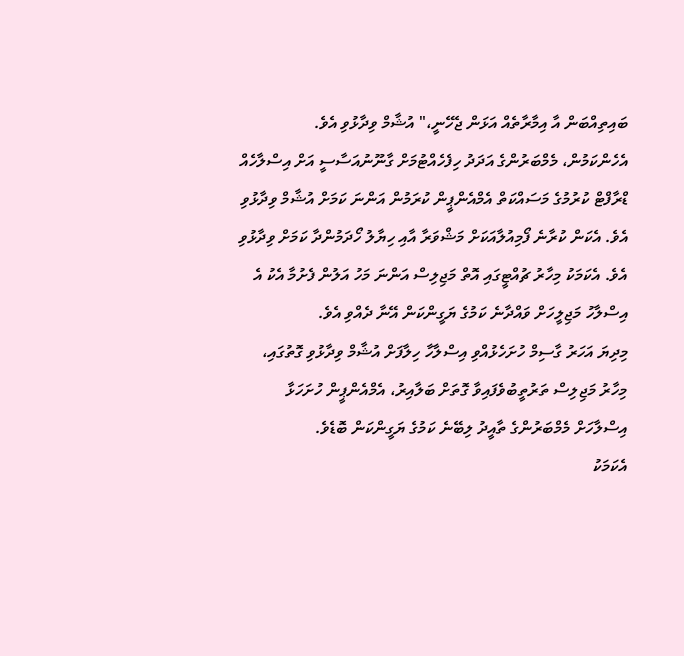ބައިތިއްބަން އާ އިމާރާތެއް އަޅަން ޖެހޭނީ،" އުޝާމް ވިދާޅުވި އެވެ.
އެހެންކަމުން، މެމްބަރުންގެ އަދަދު ހިފެހެއްޓުމަށް ގާނޫނުއަސާސީ އަށް އިސްލާހެއް ޑްރާފްޓް ކުރުމުގެ މަސައްކަތް އެމްއެންޕީން ކުރަމުން އަންނަ ކަމަށް އުޝާމް ވިދާޅުވި އެވެ. އެކަން ކުރާނެ ފޯމިއުލާއަކަށް މަޝްވަރާ އާއި ހިޔާލު ހޯދަމުންދާ ކަމަށް ވިދާޅުވި އެވެ. އެކަމަކު މިހާރު ޗުއްޓީގައި އޮތް މަޖިލިސް އަންނަ މަހު އަލުން ފެށުމާ އެކު އެ އިސްލާހު މަޖިލީހަށް ވައްދާނެ ކަމުގެ ޔަގީންކަން އޭނާ ދެއްވި އެވެ.
މިދިޔަ އަހަރު ގާސިމް ހުށަހެޅުއްވި އިސްލާހާ ހިލާފަށް އުޝާމް ވިދާޅުވި ގޮތުގައި، މިހާރު މަޖިލިސް ތަރުތީބުވެފައިވާ ގޮތަށް ބަލާއިރު، އެމްއެންޕީން ހުށަހަޅާ އިސްލާހަށް މެމްބަރުންގެ ތާއީދު ލިބޭނެ ކަމުގެ ޔަގީންކަން ބޮޑެވެ.
އެކަމަކު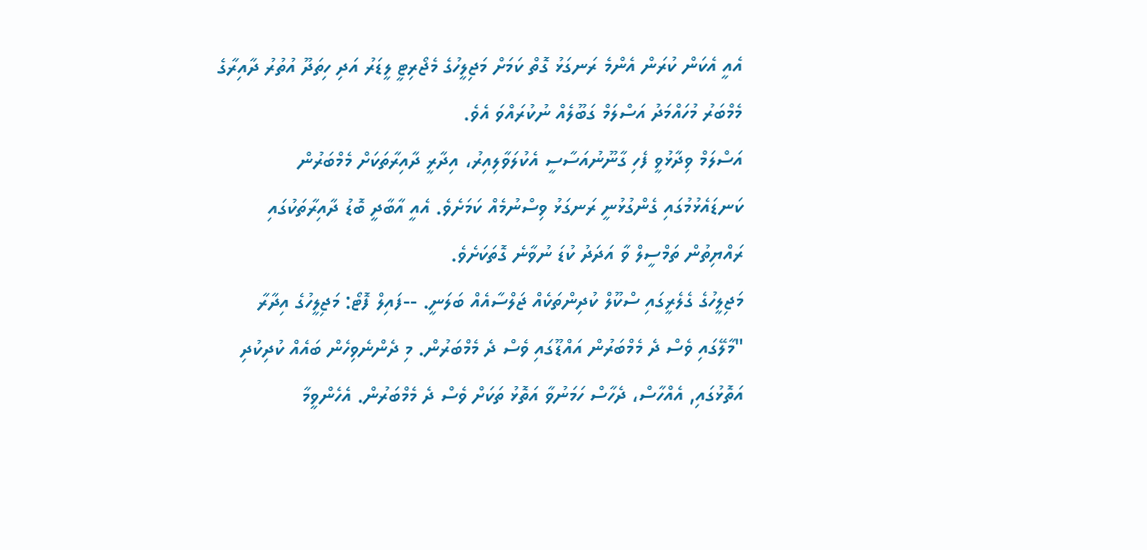އެއީ އެކަން ކުރަން އެންމެ ރަނގަޅު ގޮތް ކަމަށް މަޖިލީހުގެ މެޖޯރިޓީ ލީޑަރު އަދި ހިތަދޫ އުތުރު ދާއިރާގެ މެމްބަރު މުހައްމަދު އަސްލަމް ގަބޫލެއް ނުކުރައްވަ އެވެ.
އަސްލަމް ވިދާޅުވީ ފެހި ގާނޫނުއަސާސީ އެކުލަވާލިއިރު، އިދާރީ ދާއިރާތަކަށް މެމްބަރުން ކަނޑައެޅުމުގައި ގެންގުޅުނީ ރަނގަޅު ވިސްނުމެއް ކަމަށެވެ. އެއީ އާބާދީ ބޮޑު ދާއިރާތަކުގައި ރައްޔިތުން ތަމްސީލް ވާ އަދަދު ކުޑަ ނުވާނެ ގޮތަކަށެވެ.
މަޖިލީހުގެ ގެލެރީގައި ސްކޫލް ކުދިންތަކެއް ޖަލްސާއެއް ބަލަނީ. --ފައިލް ފޮޓޯ: މަޖިލީހުގެ އިދާރާ
"މާލޭގައި ވެސް ދެ މެމްބަރުން އައްޑޫގައި ވެސް ދެ މެމްބަރުން. މި ދެންނެވިހެން ބައެއް ކުދިކުދި އަތޮޅުގައި, އެއްހާސް، ދެހާސް ހަމަނުވާ އަތޮޅު ތަކަށް ވެސް ދެ މެމްބަރުން. އެހެންވީމާ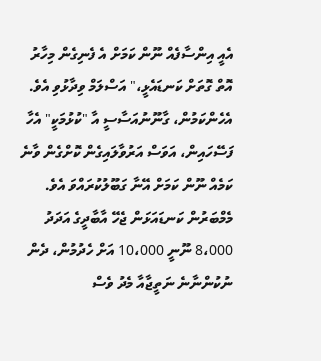އެއީ އިންސާފެއް ނޫން ކަމަށް އެ ފެނިގެން މިހާރު އޮތް ގޮތަށް ކަނޑައެޅީ،" އަސްލަމް ވިދާޅުވި އެވެ.
އެހެންކަމުން، ގާނޫނުއަސާސީ އާ "ކުޅުމަކީ" އެހާ ފަސޭހައިން، އަވަސް އަރުވާލައިގެން ކޮށްގެން ވާނެ ކަމެއް ނޫން ކަމަށް އޭނާ ގަބޫލުކުރައްވަ އެވެ.
މެމްބަރުން ކަނޑައަޅަން ޖެހޭ އާބާދީގެ އަދަދު 8،000 ނޫނީ 10،000 އަށް ހެދުމުން، ދެން ނުކުންނާނެ ނަތީޖާއާ މެދު ވެސް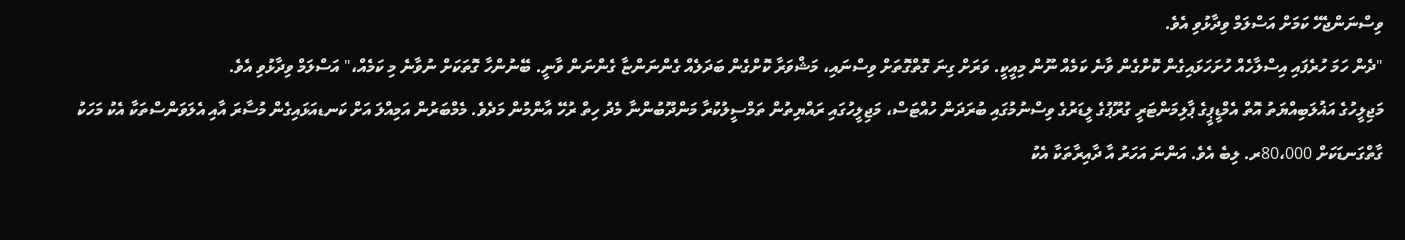ވިސްނަންޖެހޭ ކަމަށް އަސްލަމް ވިދާޅުވި އެވެ.
"ދެން ހަމަ ހުރެފައި އިސްލާހެއް ހުށަހަޅައިގެން ކޮށްގެން ވާނެ ކަމެއް ނޫން މިއީކީ. ވަރަށް ގިނަ ގޮތްގޮތަށް ވިސްނައި، މަޝްވަރާ ކޮށްގެން ބަދަލެއް ގެންނަންޏާ ގެންނަން ވާނީ. ބޭނުންހާ ގޮތަކަށް ނުވާނެ މި ކަމެއް،" އަސްލަމް ވިދާޅުވި އެވެ.
މަޖިލީހުގެ އަޣުލަބިއްޔަތު އޮތް އެމްޑީޕީގެ ޕާލިމަންޓަރީ ގުރޫޕުގެ ލީޑަރުގެ ވިސްނުމުގައި ބުރަދަން ހުއްޓަސް، މަޖިލީހުގައި ރައްޔިތުން ތަމްސީލުކުރާ މަންދޫބުންނާ މެދު ހިތް ރުހޭ އާންމުން މަދެވެ. މެމްބަރުން އަމިއްލަ އަށް ކަނޑއަޅައިގެން މުސާރަ އާއި އެލަވަންސްތަކާ އެކު މަހަކު ގާތްގަނޑަކަށް 80،000ރ. ލިބެ އެވެ. އަންނަ އަހަރު އާ ދާއިރާތަކާ އެކު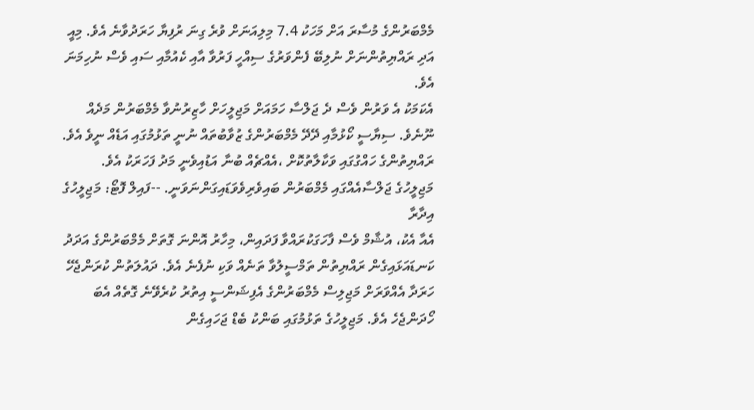މެމްބަރުންގެ މުސާރަ އަށް މަހަކު 7.4 މިލިއަނަށް ވުރެ ގިނަ ރުފިޔާ ހަރަދުވާނެ އެވެ. މިއީ އަދި ރައްޔިތުންނަށް ނުލިބޭ ފެންވަރުގެ ސިއްހީ ފަރުވާ އާއި ކެއުމާއި ސައި ވެސް ނުހިމަނަ އެވެ.
އެކަމަކު އެ ވަރުން ވެސް ދެ ޖަލްސާ ހަމައަށް މަޖިލީހަށް ހާޒިރުނުވާ މެމްބަރުން މަދެއް ނޫނެވެ. ސިޔާސީ ކޯޅުމާއި ދޭދޭ މެމްބަރުންގެ ޒުވާބުތައް ނުނީ ތަޅުމުގައި އަޑެއް ނީވެ އެވެ. ރައްޔިތުންގެ ހައްގުގައި ވަކާލާތުކޮށް ،އެއްޗެއް ބުނާ އަޑުއިވެނީ މަދު ފަހަރަކު އެވެ.
މަޖިލީހުގެ ޖަލްސާއެއްގައި މެމްބަރުން ބައިވެރިވެވަޑައިގަންނަވަނީ. --ފައިލް ފޮޓޯ: މަޖިލީހުގެ އިދާރާ
އެއާ އެކު، އުޝާމް ވެސް ފާހަގަކުރައްވާ ފަދައިން، މިހާރު އޮންނަ ގޮތަށް މެމްބަރުންގެ އަދަދު ކަނޑައަޅައިގެން ރައްޔިތުން ތަމްސީލުވާ ތަނެއް ވަކި ނުފެނެ އެވެ. ދައުލަތުން ކުރަންޖެހޭ ހަރަދާ އެއްވަރަށް މަޖިލިސް މެމްބަރުންގެ އެފިޝަންސީ އިތުރު ކުރެވޭނެ ގޮތެއް އެބަ ހޯދަންޖެހެ އެވެ. މަޖިލީހުގެ ތަޅުމުގައި ބަންކު ބެޑް ޖަހައިގެން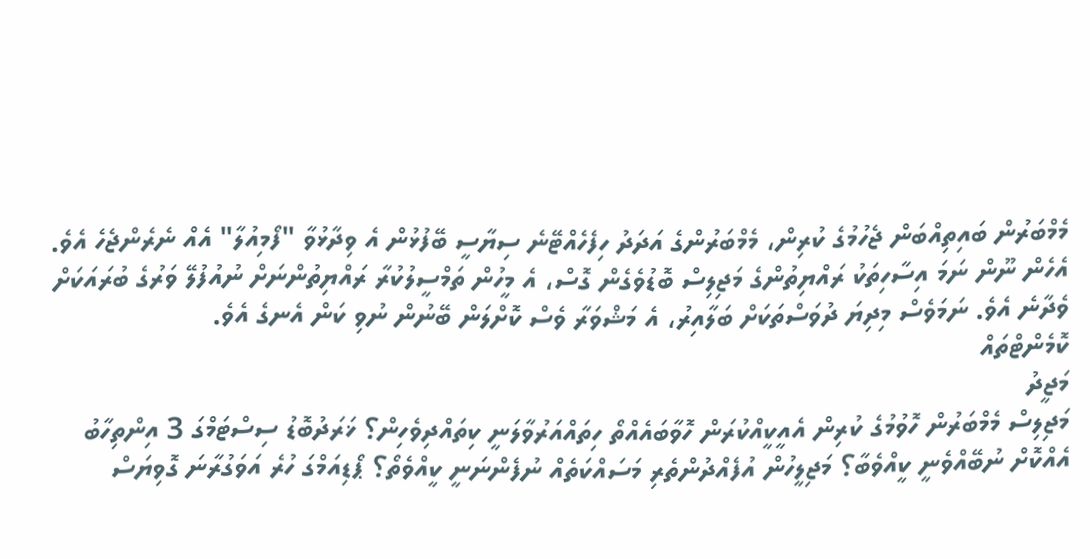މެމްބަރުން ބައިތިއްބަން ޖެހުމުގެ ކުރިން، މެމްބަރުންގެ އަދަދު ހިފެހެއްޓޭނެ ސިޔާސީ ބޭފުޅުން އެ ވިދާޅުވާ "ފޯމިއުލާ" އެއް ނެރެންޖެހެ އެވެ.
އެހެން ނޫން ނަމަ އިސާހިތަކު ރައްޔިތުންގެ މަޖިލިސް ބޮޑުވެގެން ގޮސް، އެ މީހުން ތަމްސީލުކުރާ ރައްޔިތުންނަށް ނުއުފުލޭ ވަރުގެ ބުރައަކަށް ވެދާނެ އެވެ. ނަމަވެސް މިދިޔަ ދުވަސްތަކަށް ބަލާއިރު، އެ މަޝްވަރާ ވެސް ކޮށްލަން ބޭނުން ނުވި ކަން އެނގެ އެވެ.
ކޮމެންޓްތައް
މަޖީދު
މަޖިލިސް މެމްބަރުން ހޮވުމުގެ ކުރިން އެއީކީއްކުރަން ހޮވާބައެއްތޯ ހިތައްއަރުވާލަނީ ކިތައްދިވެހިން؟ ޚަރަދުބޮޑު ސިސްޓަމްގަ 3 އިންތިހާބު އެއްކޮށް ނުބޭއްވެނީ ކީއްވެބާ؟ މަޖިލީހުން އުފެއްދުންތެރި މަސައްކަތެއް ނުފެންނަނީ ކީއްވެތޯ؟ ޕޯޑިއަމްގަ ހުރެ އަވަގުރާނަ ގޮވިޔަސް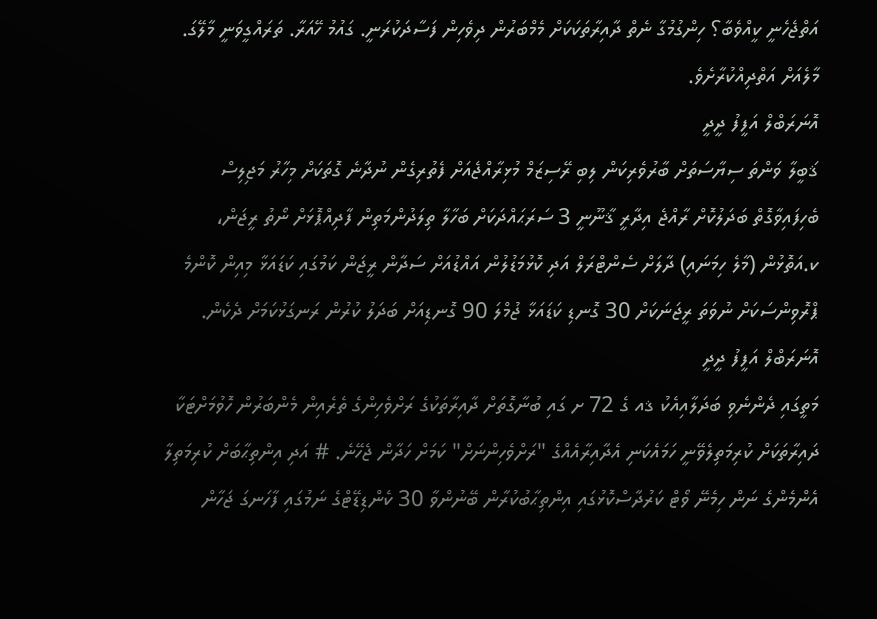އަތްޖެހެނީ ކީއްވެބާ؟ ހިންގުމުގާ ނެތް ދާއިރާތަކަކަށް މެމްބަރުން ދިވެހިން ފަސާދަކުރަނީ. ގައުމު ހޭއަރާ. ތަރައްގީވަނީ މާލޭގަ. މާލެއަށް އަތްދިއްކުރާށެވެ.
އޮނަރަބްލް އަފީފު ދީދީ
ޤަބީލާ ވަންތަ ސިޔާސަތަށް ބާރުވެރިކަން ލިބި ރޭސިޒަމް މުޅިރާއްޖެއަށް ފެތުރިގެން ނުދާނެ ގޮތަކަށް މިހާރު މަޖިލިސް ބެހިފައިވާގޮތް ބަދަލުކޮށް ރާއްޖެ އިދާރީ ޤާނޫނީ 3 ސަރަޙައްދަކަށް ބަހާލާ ތިލަދުންމަތިން ފާދިއްޕޮޅަށް ނޯތު ރީޖަން، ކ.އަތޮޅުން (މާލެ ހިމަނައި) ދާލަށް ސެންޓްރަލް އަދި ކޮޅުމަޑުލުން އައްޑުއަށް ސަދާން ރީޖަން ކަމުގައި ކަޑައަޅާ މިއިން ކޮންމެ ޕްރޮވިންސަކަށް ނުވަތަ ރީޖަނަކަށް 30 ގޮނޑި ކަޑައަޅާ ޖުމްލަ 90 ގޮނޑިއަށް ބަދަލު ކުރުން ރަނގަޅުކަމަށް ދެކެން.
އޮނަރަބްލް އަފީފު ދީދީ
މަތީގައި ދެންނެވި ބަދަލާއިއެކު ޤއ ގެ 72 ށ ގައި ބުނާގޮތަށް ދާއިރާތަކުގެ ރަށްވެހިންގެ ތެރެއިން މެންބަރުން ހޮވުމަށްޓަކާ ދައިރާތަކަށް ކުރިމަތިލެވޭނީ ހަމައެކަނި އެދާއިރާއެއްގެ "ރަށްވެހިންނަށް" ކަމަށް ހަދާން ޖެހޭނެ. # އަދި އިންތިޙާބަށް ކުރިމަތިލާ އެންމެންގެ ނަން ހިމެނޭ ވޯޓް ކަރުދާސްކޮޅުގައި އިންތިޙާބުކުރާން ބޭނުންވާ 30 ކެންޑިޑޭޓްގެ ނަމުގައި ފާހަނގަ ޖަހާން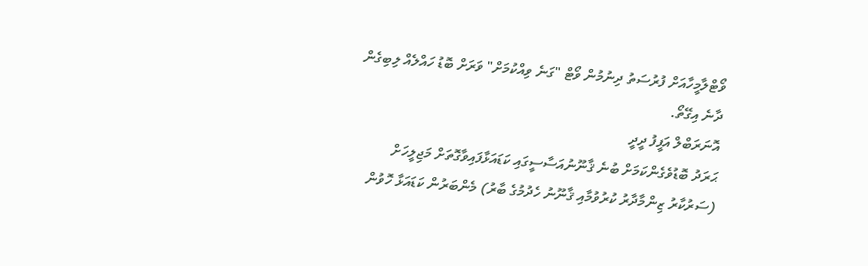ވޯޓްލާމީހާއަށް ފުރުސަތު ދިނުމުން ވޯޓް "ގަނެ ވިއްކުމަށް" ވަރަށް ބޮޑު ހައްލެއް ލިބިގެން ދާނެ އިގޭތޯ.
އޮނަރަބްލް އަފީފު ދީދީ
ޙަރަދު ބޮޑުވެގެންކަމަށް ބުނެ ޤާނޫނުއަސާސީގައި ކަޑައަޅާފައިވާގޮތަށް މަޖިލީހަށް (ސަރުކާރު ޒިންމާދާރު ކުރުވުމާއި ޤާނޫނު ހެދުމުގެ ބާރު) މެންބަރުން ކަޑައަޅާ ހޮވުން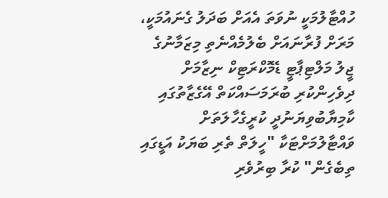ހުއްޓާލުމަކީ ނުވަތަ އެއަށް ބަދަލު ގެނައުމަކީ، މަރަށް ފުރާނައަށް ބެލުމެއްނެތި މިޒަމާނުގެ ޖީލު މަލްޓިޕާޓީ ޑެމޮކްރަޓިކް ނިޒާމަށް ދިވެހިންކުރި ބުރަމަސައްކަތް އޭގެޒާތުގައި ކާމިޔާބުވިޔަނުދީ ކުރީގެހާލަތަށް ވައްޓާލުމަށްޓަކާ "ހީލަތް ތެރި ބަޔަކު އަޑީގައި ތިބެގެން" ކުރާ ބިރުވެރި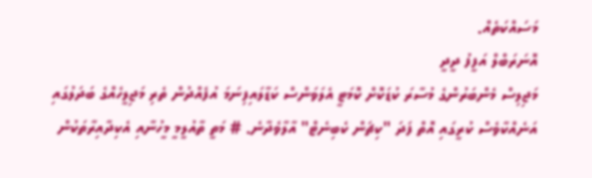މަސައްކަތެއް.
އޮނަރަބްލް އަފީފު ދީދީ
މަޖިލިސް މެންބަރުންގެ މުސާރަ ކުޑަކޮށް ކޮމަޓީ އެލަވަންސް ކަޑާލައިފިނަމަ އުފެއްދުން ތެރި މަޖިލީހެއްގެ ބަދަލުގައި އަނެއްކާވެސް ކުރީގައި އޮތް ފަދަ "ކިޗަން ކެބިނެޓް" އާލާވެދާނެ. # މަތީ ތާއުލީމީ މީހުނާއި އެކިދާއިރާތަކުން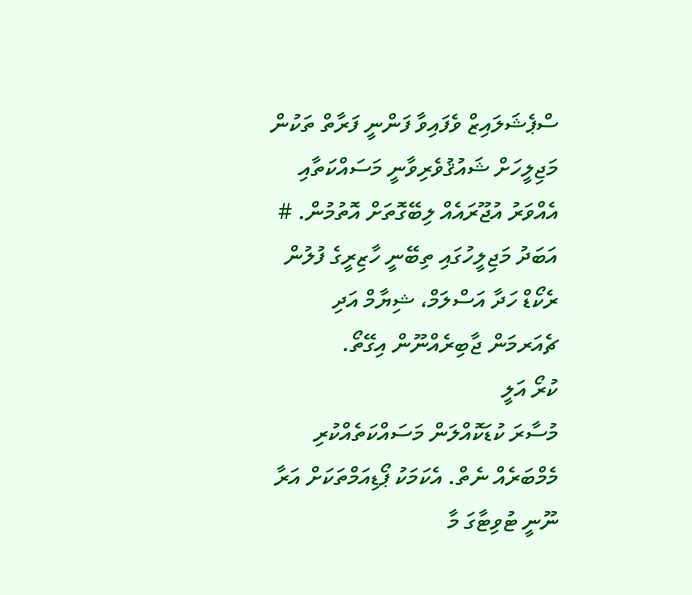ސްޕެޝަލައިޒް ވެފައިވާ ފަންނީ ފަރާތް ތަކުން މަޖިލީހަށް ޝައުޤުވެރިވާނީ މަސައްކަތާއި އެއްވަރު އުޖޫރައެއް ލިބޭގޮތަށް އޮތުމުން. # އަބަދު މަޖިލީހުގައި ތިބޭނީ ހާޒިރީގެ ފުލުން ރެކޯޑް ހަދާ އަސްލަމް، ޝިޔާމް އަދި ޗެއަރމަން ޖާބިރެއްނޫން އިގޭތޯ.
ކުރޯ އަލީ
މުސާރަ ކުޑަކޮއްލަން މަސައްކަތެއްކުރި މެމްބަރެއް ނެތް. އެކަމަކު ޕޯޑިއަމްތަކަށް އަރާ ނޫނީ ޓުވިޓާގަ މާ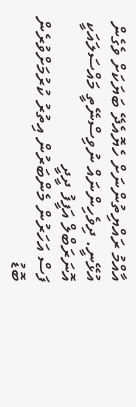އާއްމު ރައްޔިތުންނަށް ހެޔޮއެދޭ ބަޔަކަށް ވެގެން އުޅޭނީ. ދިވެހިންނައް ނުވިސްނޭތީ މައްސަލައަކީ
އޮނަރަބްލް އަފީފު ދީދީ
ފަސް އަހަރުން މެންބަރުން އިތުރު ކުރުމަށްވުރެން ބޮޑު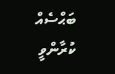ބަޙްސެއް ކުރާންވީ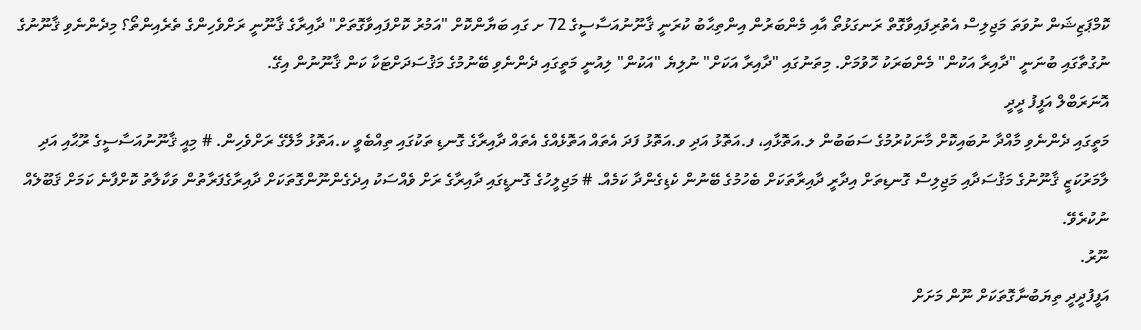ކޮމްޕަޒިޝަން ނުވަތަ މަޖިލިސް އެތުރިފައިވާގޮތް ރަނގަޅުތޯ އާއި މެންބަރުން އިންތިޙާބު ކުރަނީ ޤާނޫނުއަސާސީގެ 72 ށ ގައި ބަޔާންކޮށް "އަމުރު ކޮށްފައިވާގޮތަށް" ދާއިރާގެ ޤާނޫނީ ރަށްވެހިންގެ ތެރެއިންތޯ؟ މިދެންނެވި ޤާނޫނުގެ ނުގުތާގައި ބުނަނީ "ދާއިރާ އަކުން" މެންބަރަކު ހޮވުމަށް. މިތަނުގައި "ދާއިރާ އަކަށް" ނުލިޔެ "އަކުން" ލިއުނީ މަތީގައި ދެންނެވި ބޭނުމުގެ މަޤުސަދަށްޓަކާ ކަން ޤާނޫނުން އިގޭ.
އޮނަރަބްލް އަފީފު ދީދީ
މަތީގައި ދެންނެވި މާއްދާ ނުބައިކޮށް މާނަކުރުމުގެ ސަބަބުން ލ.އަތޮޅާއި، ފ.އަތޮޅު އަދި ވ.އަތޮޅު ފަދަ އެތައް އަތޮޅެއްގެ އެތައް ދާއިރާގެ ގޮނޑި ތަކުގައި ތިއްބެވީ ކ.އަތޮޅު މާލޭގެ ރަށްވެހިން. # މިއީ ޤާނޫނުއަސާސީގެ ރޫޙާއި އަދި ލާމަރުކަޒީ ޤާނޫނުގެ މަޤުސަދާއި މަޖިލިސް ގޮނޑިތަށް އިދާރީ ދާއިރާތަކަށް ބެހުމުގެ ބޭނުން ކެޑިގެންދާ ކަމެއް. # މަޖިލީހުގެ ގޮނޑީގައި ދާއިރާގެ ރަށް ވެއްސަކު އިދެގެންނޫންގޮތަކަށް ދާއިރާގެފަރާތުން ވަކާލާތު ކޮށްފާނެ ކަމަށް ޤަބޫލެއް ނުކުރެވޭ.
ނޫރު.
އަފީފުދީދީ ތިޔަބުނާގޮތަކަށް ނޫން މަށަށް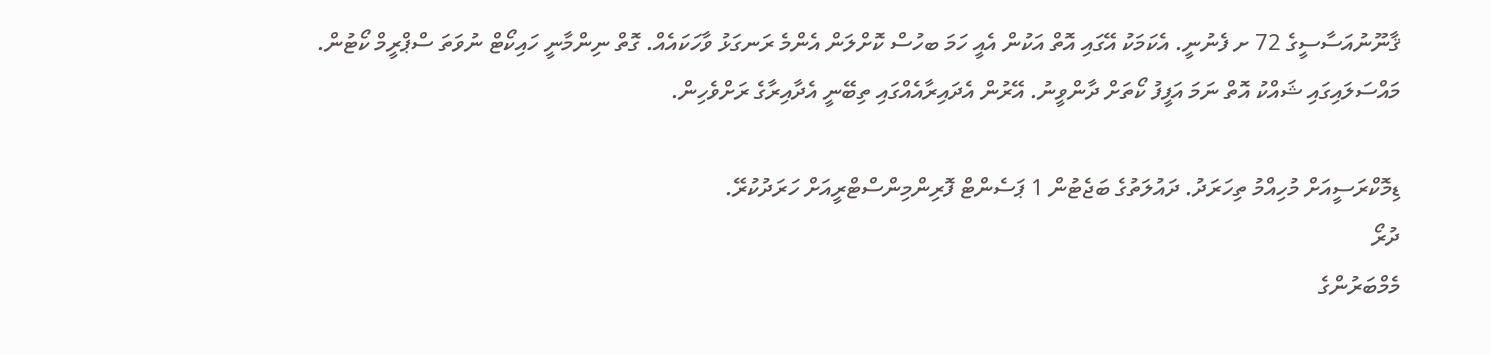ޤާނޫނުއަސާސީގެ 72 ށ ފެނުނީ. އެކަމަކު އޭގައި އޮތް އަކުން އެއީ ހަމަ ބހުސް ކޮށްލަން އެންމެ ރަނގަޅު ވާހަކައެއް. ގޮތް ނިންމާނީ ހައިކޯޓް ނުވަތަ ސްޕްރީމް ކޯޓުން. މައްސަލައިގައި ޝައްކު އޮތް ނަމަ އަފީފު ކޯތަށް ދާންވީނު. އޭރުން އެދައިރާއެއްގައި ތިބޭނީ އެދާއިރާގެ ރަށްވެހިން.

ޑިމޮކްރަސީއަށް މުހިއްމު ތިހަރަދު. ދައުލަތުގެ ބަޖެޓުން 1 ޕަސެންޓް ފޮރިންމިންސްޓްރީއަށް ހަރަދުކުރޭ.
ދުރޯ
މެމްބަރުންގެ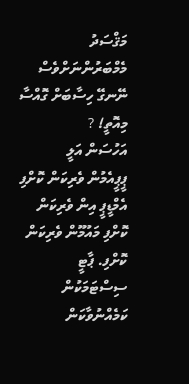މަޤްސަދު މެމްބަރުންނަށްވެސް ނޭނގޭ ހިސާބަށް ގޮއްސާ މިއޮތީ! ?
އަހުސަން އަލީ
ޕީޕީއެމުން ވެރިކަން ކޮށްފި އެމްޑީޕީ އިން ވެރިކަން ކޮށްފި މައުމޫން ވެރިކަން ކޮށްފި. ޕާޓީ ސިސްޓަމަކުން ކަމެއްނުވާކަން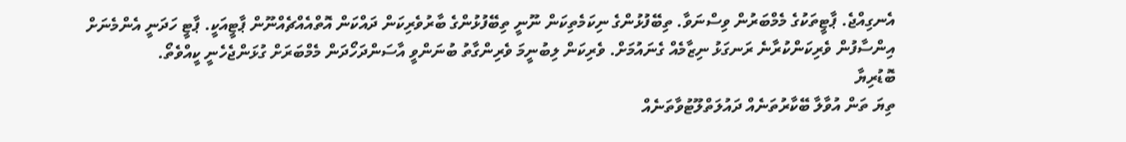އެނގިއްޖެ. ޕާޓީތަކުގެ މެމްބަރުން ވިސްނަވާ. ތިބޭފުޅުންގެ ނިކަމެތިކަން ނޫނީ ތިބޭފުޅުންގެ ބާރުވެރިކަން ދައްކަން އޮތްއެއްޗެއްނޫން ޕާޓީއަކީ. ޕާޓީ ހަދަނީ އެންމެނަށް އިންސާފުން ވެރިކަންކުރާނެ ރަނގަޅު ނިޒާމެއް ގެނައުމަށް. ވެރިކަން ލިބުނީމަ ވެރިންގާތު ބުނަންވީ އާސަންދަހޯދަން މެމްބަރަށް ގުޅަންޖެހެނީ ކީއްވެތޯ.
ބޮޑުރިޔާ
ތިޔަ ތަން އުވާލާ ބޭކާރުތަނެއް ދައުލަތްލޫޓުވާތަނެއް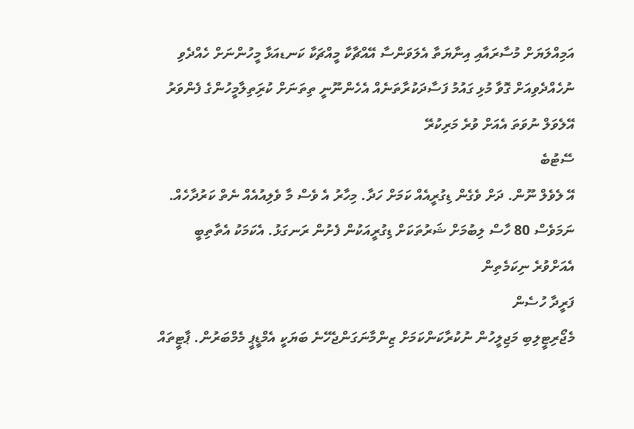އަމިއްލަޔަށް މުސާރައާއި އިނާޔަތާ އެލަވަންސާ އޭއްޗާކާ މީއްޗަކާ ކަނޑއަޅާ މީހުންނަށް ހެއްދެވި ނުހެއްދެވިއަށް ގޮވާ މުޅި ގައުމު ފަސާދަކުރާތަނެއް އެހެންނޫނީ ތިތަނަށް ކުރިަތިލާމީހުންގެ ފެންވަރު އޭލެވަލް ނުވަތަ އެއަށް ވުރެ މަރިކުރޭ
ސޭޓުބެ
އޭ ލެވެލް ނޫން. ދަށް ވެގެން ޑިގުރީއެއް ކަމަށް ހަދާ. މިހާރު އެ ވެސް މާ ވެލިއުއެއް ނެތް ކަރުދާހެއް. ނަމަވެސް 80 ހާސް ލިބުމަށް ޝަރުތަކަށް ޑިގުރީއަކުން ފެށުން ރަނގަޅު. އެކަމަކު އެތާތިބީ އެއަށްވުރެ ނިކަމެތިން
ފަރީދާ ހުސެން
މެޖޯރިޓީލިބި މަޖިލީހުން ނުކުރާކަންކަމަށް ޒިންމާނަގަންޖެހޭނެ ބަޔަކީ އެމްޑީޕީ މެމްބަރުން. ޕާޓީތައް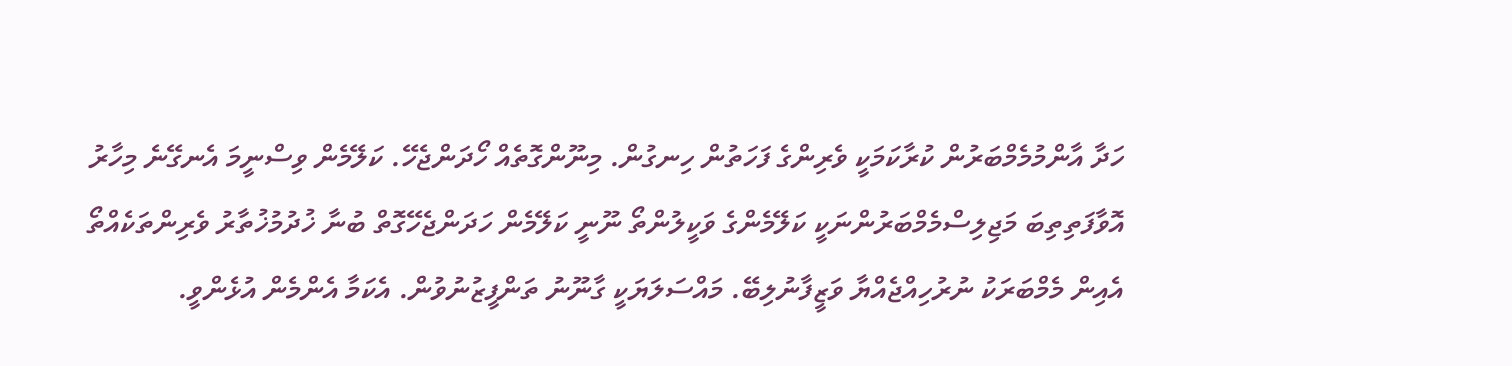ހަދާ އާންމުމެމްބަރުން ކުރާކަމަކީ ވެރިންގެ ފަހަތުން ހިނގުން. މިނޫންގޮތެއް ހޯދަންޖެހޭ. ކަލޭމެން ވިސްނީމަ އެނގޭނެ މިހާރު އޮވާފަތިތިބަ މަޖިލިސްމެމްބަރުންނަކީ ކަލޭމެންގެ ވަކީލުންތޯ ނޫނީ ކަލޭމެން ހަދަންޖެހޭގޮތް ބުނާ ޚުދުމުޚުތާރު ވެރިންތަކެއްތޯ އެއިން މެމްބަރަކު ނުރުހިއްޖެއްޔާ ވަޒީފާނުލިބޭ. މައްސަލަޔަކީ ގާނޫނު ތަންފީޒުނުވުން. އެކަމާ އެންމެން އުޅެންވީ.